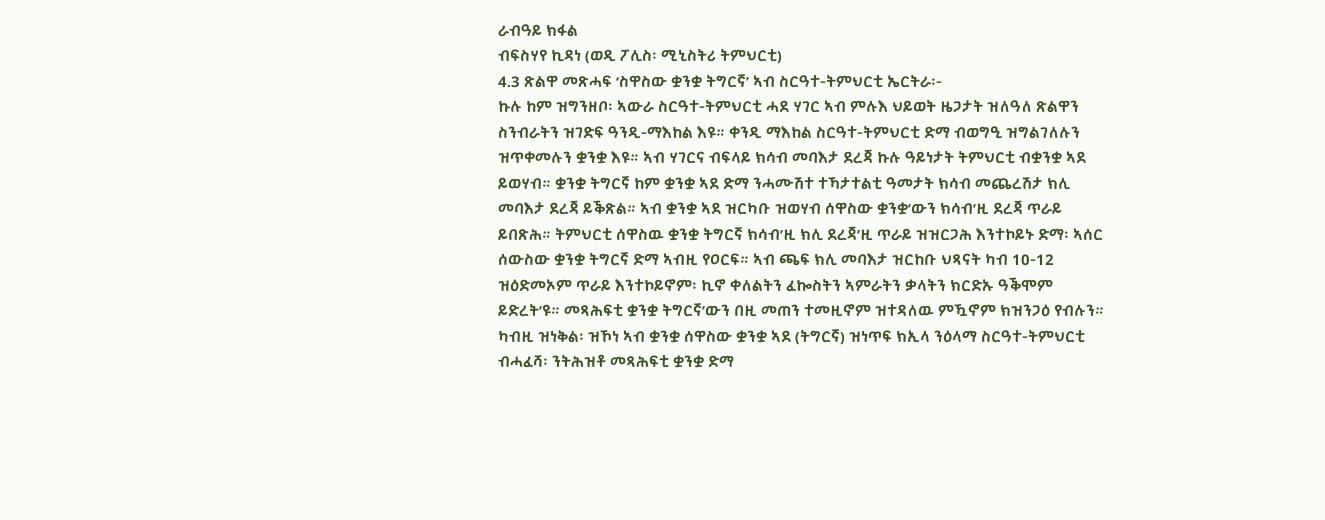ራብዓይ ክፋል
ብፍስሃየ ኪዳነ (ወዲ ፖሊስ፡ ሚኒስትሪ ትምህርቲ)
4.3 ጽልዋ መጽሓፍ ‘ስዋስው ቋንቋ ትግርኛ’ ኣብ ስርዓተ-ትምህርቲ ኤርትራ፡-
ኩሉ ከም ዝግንዘቦ፡ ኣውራ ስርዓተ-ትምህርቲ ሓደ ሃገር ኣብ ምሉእ ህይወት ዜጋታት ዝለዓለ ጽልዋን ስንብራትን ዝገድፍ ዓንዲ-ማእከል እዩ። ቀንዲ ማእከል ስርዓተ-ትምህርቲ ድማ ብወግዒ ዝግልገለሉን ዝጥቀመሉን ቋንቋ እዩ። ኣብ ሃገርና ብፍላይ ክሳብ መባእታ ደረጃ ኩሉ ዓይነታት ትምህርቲ ብቋንቋ ኣደ ይወሃብ። ቋንቋ ትግርኛ ከም ቋንቋ ኣደ ድማ ንሓሙሽተ ተኻታተልቲ ዓመታት ክሳብ መጨረሽታ ክሊ መባእታ ደረጃ ይቕጽል። ኣብ ቋንቋ ኣደ ዝርካቡ ዝወሃብ ሰዋስው ቋንቋ’ውን ክሳብ’ዚ ደረጃ ጥራይ ይበጽሕ። ትምህርቲ ሰዋስዉ ቋንቋ ትግርኛ ክሳብ’ዚ ክሊ ደረጃ’ዚ ጥራይ ዝዝርጋሕ እንተኮይኑ ድማ፡ ኣሰር ሰውስው ቋንቋ ትግርኛ ድማ ኣብዚ የዐርፍ። ኣብ ጫፍ ክሊ መባእታ ዝርከቡ ህጻናት ካብ 10-12 ዝዕድመኦም ጥራይ እንተኮይኖም፡ ኪኖ ቀለልትን ፈኰስትን ኣምራትን ቃላትን ክርድኡ ዓቕሞም ይድረት’ዩ። መጻሕፍቲ ቋንቋ ትግርኛ’ውን በዚ መጠን ተመዚኖም ዝተዳለዉ ምዃኖም ክዝንጋዕ የብሉን። ካብዚ ዝነቅል፡ ዝኾነ ኣብ ቋንቋ ሰዋስው ቋንቋ ኣደ (ትግርኛ) ዝነጥፍ ክኢላ ንዕላማ ስርዓተ-ትምህርቲ ብሓፈሻ፡ ንትሕዝቶ መጻሕፍቲ ቋንቋ ድማ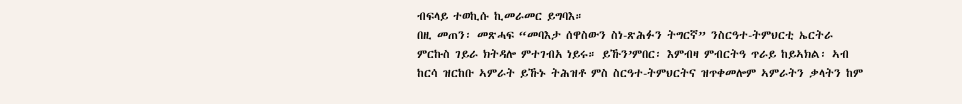ብፍላይ ተወኪሱ ኪመራመር ይግባእ።
በዚ መጠን፡ መጽሓፍ “መባእታ ሰዋስውን ስነ-ጽሕፉን ትግርኛ” ንስርዓተ-ትምህርቲ ኤርትራ ምርኩስ ገይራ ክትዳሎ ምተገብአ ነይሩ። ይኹን’ምበር፡ እምብዛ ምብርትዓ ጥራይ ከይኣክል፡ ኣብ ከርሳ ዝርከቡ ኣምራት ይኹኑ ትሕዝቶ ምስ ስርዓተ-ትምህርትና ዝጥቀመሎም ኣምራትን ቃላትን ከም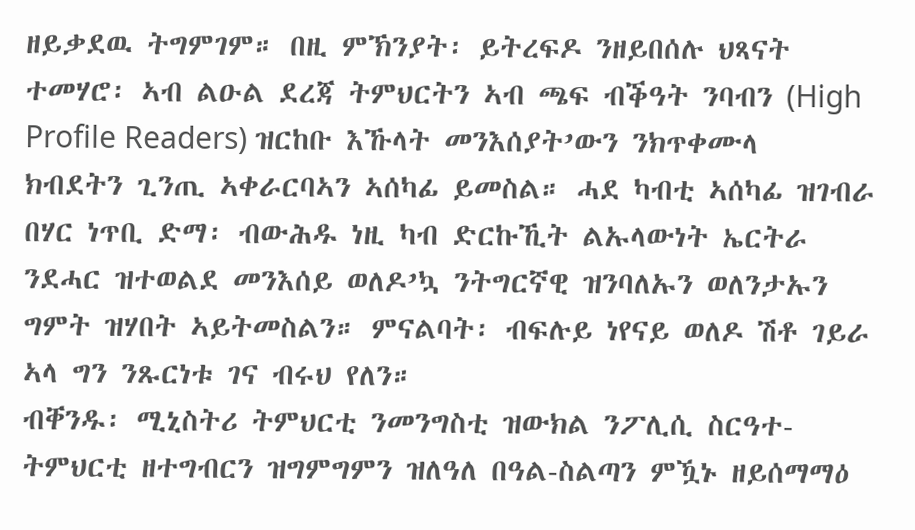ዘይቃደዉ ትግምገም። በዚ ምኽንያት፡ ይትረፍዶ ንዘይበሰሉ ህጻናት ተመሃሮ፡ ኣብ ልዑል ደረጃ ትምህርትን ኣብ ጫፍ ብቕዓት ንባብን (High Profile Readers) ዝርከቡ እኹላት መንእሰያት’ውን ንክጥቀሙላ ክብደትን ጊንጢ ኣቀራርባኣን ኣሰካፊ ይመስል። ሓደ ካብቲ ኣሰካፊ ዝገብራ በሃር ነጥቢ ድማ፡ ብውሕዱ ነዚ ካብ ድርኩኺት ልኡላውነት ኤርትራ ንደሓር ዝተወልደ መንእሰይ ወለዶ’ኳ ንትግርኛዊ ዝንባለኡን ወለንታኡን ግምት ዝሃበት ኣይትመስልን። ምናልባት፡ ብፍሉይ ነየናይ ወለዶ ሽቶ ገይራ ኣላ ግን ንጹርነቱ ገና ብሩህ የለን።
ብቐንዱ፡ ሚኒስትሪ ትምህርቲ ንመንግስቲ ዝውክል ንፖሊሲ ስርዓተ-ትምህርቲ ዘተግብርን ዝግምግምን ዝለዓለ በዓል-ስልጣን ምዃኑ ዘይሰማማዕ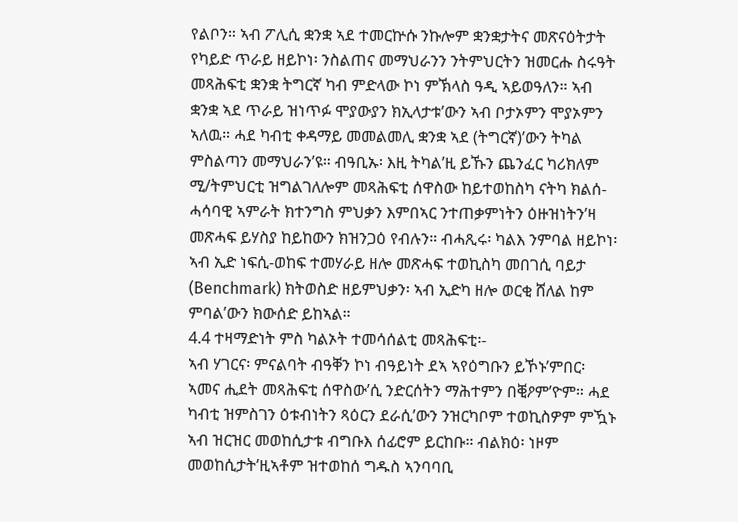የልቦን። ኣብ ፖሊሲ ቋንቋ ኣደ ተመርኵሱ ንኩሎም ቋንቋታትና መጽናዕትታት የካይድ ጥራይ ዘይኮነ፡ ንስልጠና መማህራንን ንትምህርትን ዝመርሑ ስሩዓት መጻሕፍቲ ቋንቋ ትግርኛ ካብ ምድላው ኮነ ምኽላስ ዓዲ ኣይወዓለን። ኣብ ቋንቋ ኣደ ጥራይ ዝነጥፉ ሞያውያን ክኢላታቱ’ውን ኣብ ቦታኦምን ሞያኦምን ኣለዉ። ሓደ ካብቲ ቀዳማይ መመልመሊ ቋንቋ ኣደ (ትግርኛ)’ውን ትካል ምስልጣን መማህራን’ዩ። ብዓቢኡ፡ እዚ ትካል’ዚ ይኹን ጨንፈር ካሪክለም ሚ/ትምህርቲ ዝግልገለሎም መጻሕፍቲ ሰዋስው ከይተወከስካ ናትካ ክልሰ-ሓሳባዊ ኣምራት ክተንግስ ምህቃን እምበኣር ንተጠቃምነትን ዕዙዝነትን’ዛ መጽሓፍ ይሃስያ ከይከውን ክዝንጋዕ የብሉን። ብሓጺሩ፡ ካልእ ንምባል ዘይኮነ፡ ኣብ ኢድ ነፍሲ-ወከፍ ተመሃራይ ዘሎ መጽሓፍ ተወኪስካ መበገሲ ባይታ (Benchmark) ክትወስድ ዘይምህቃን፡ ኣብ ኢድካ ዘሎ ወርቂ ሸለል ከም ምባል’ውን ክውሰድ ይከኣል።
4.4 ተዛማድነት ምስ ካልኦት ተመሳሰልቲ መጻሕፍቲ፡-
ኣብ ሃገርና፡ ምናልባት ብዓቐን ኮነ ብዓይነት ደኣ ኣየዕግቡን ይኾኑ’ምበር፡ ኣመና ሒደት መጻሕፍቲ ሰዋስው’ሲ ንድርሰትን ማሕተምን በቒዖም’ዮም። ሓደ ካብቲ ዝምስገን ዕቱብነትን ጻዕርን ደራሲ’ውን ንዝርካቦም ተወኪስዎም ምዃኑ ኣብ ዝርዝር መወከሲታቱ ብግቡእ ሰፊሮም ይርከቡ። ብልክዕ፡ ነዞም መወከሲታት’ዚኣቶም ዝተወከሰ ግዱስ ኣንባባቢ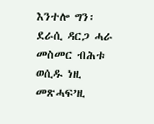እንተሎ ግን፡ ደራሲ ዳርጋ ሓራ መስመር ብሕቱ ወሲዱ ነዚ መጽሓፍ’ዚ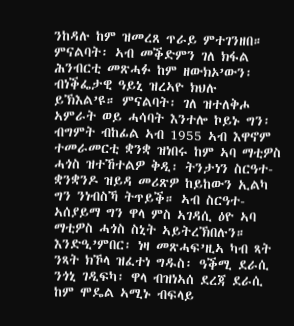ንከዳሉ ከም ዝመረጸ ጥራይ ምተገንዘበ። ምናልባት፡ ኣብ መቕድምን ገለ ክፋል ሕንብርቲ መጽሓፉ ከም ዘውክኦ’ውን፡ ብነቕፌታዊ ዓይኒ ዝረኣዮ ክህሉ ይኽእል’ዩ። ምናልባት፡ ገለ ዝተለቅሖ ኣምራት ወይ ሓሳባት እንተሎ ኮይኑ ግን፡ ብግምት ብከፊል ኣብ 1955 ኣብ እዋኖም ተመራመርቲ ቋንቋ ዝነበሩ ከም ኣባ ማቲዎስ ሓጎስ ዝተኸተልዎ ቅዲ፡ ትንታነን ስርዓተ-ቋንቋንዶ ዝይዳ መሪጽዎ ከይከውን ኢልካ ግን ንነብስኻ ትጥይቕ። ኣብ ስርዓተ-ኣሰያይማ ግን ዋላ ምስ ኣገዳሲ ዕዮ ኣባ ማቲዎስ ሓጎስ ስኒት ኣይትረኽበሉን።
እንድዒ’ምበር፡ ነዛ መጽሓፍ’ዚኣ ካብ ጻት ንጻት ክኾላ ዝፈተነ ግዱስ፡ ዓቕሚ ደራሲ ንጎኒ ገዲፍካ፡ ዋላ ብዝነኣሰ ደረጃ ደራሲ ከም ሞዴል ኣሚኑ ብፍላይ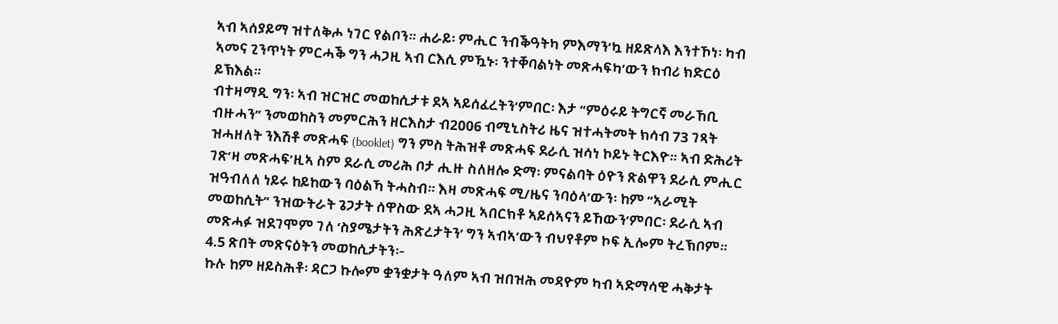ኣብ ኣሰያይማ ዝተለቅሖ ነገር የልቦን። ሐራይ፡ ምሒር ንብቕዓትካ ምእማን’ኳ ዘይጽላእ እንተኾነ፡ ካብ ኣመና ጊንጥነት ምርሓቕ ግን ሓጋዚ ኣብ ርእሲ ምዃኑ፡ ንተቐባልነት መጽሓፍካ’ውን ክብሪ ክድርዕ ይኽእል።
ብተዛማዲ ግን፡ ኣብ ዝርዝር መወከሲታቱ ደኣ ኣይሰፈረትን’ምበር፡ እታ “ምዕሩይ ትግርኛ መራኸቢ ብዙሓን” ንመወከስን መምርሕን ዘርእስታ ብ2006 ብሚኒስትሪ ዜና ዝተሓትመት ክሳብ 73 ገጻት ዝሓዘለት ንእሽቶ መጽሓፍ (booklet) ግን ምስ ትሕዝቶ መጽሓፍ ደራሲ ዝሳነ ኮይኑ ትርእዮ። ኣብ ድሕሪት ገጽ’ዛ መጽሓፍ’ዚኣ ስም ደራሲ መሪሕ ቦታ ሒዙ ስለዘሎ ድማ፡ ምናልባት ዕዮን ጽልዋን ደራሲ ምሒር ዝዓብለለ ነይሩ ከይከውን ባዕልኻ ትሓስብ። እዛ መጽሓፍ ሚ/ዜና ንባዕላ’ውን፡ ከም “ኣራሚት መወከሲት” ንዝውትራት ጌጋታት ሰዋስው ደኣ ሓጋዚ ኣበርክቶ ኣይሰኣናን ይኸውን’ምበር፡ ደራሲ ኣብ መጽሓፉ ዝደገሞም ገለ ‘ስያሜታትን ሕጽረታትን’ ግን ኣብኣ’ውን ብህየቶም ኮፍ ኢሎም ትረኽቦም።
4.5 ጽበት መጽናዕትን መወከሲታትን፡-
ኩሉ ከም ዘይስሕቶ፡ ዳርጋ ኩሎም ቋንቋታት ዓለም ኣብ ዝበዝሕ መዳዮም ካብ ኣድማሳዊ ሓቅታት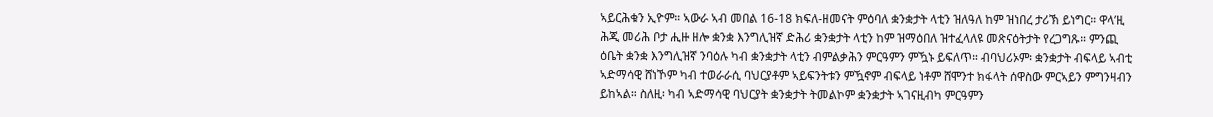ኣይርሕቁን ኢዮም። ኣውራ ኣብ መበል 16-18 ክፍለ-ዘመናት ምዕባለ ቋንቋታት ላቲን ዝለዓለ ከም ዝነበረ ታሪኽ ይነግር። ዋላ’ዚ ሕጂ መሪሕ ቦታ ሒዙ ዘሎ ቋንቋ እንግሊዝኛ ድሕሪ ቋንቋታት ላቲን ከም ዝማዕበለ ዝተፈላለዩ መጽናዕትታት የረጋግጹ። ምንጪ ዕቤት ቋንቋ እንግሊዝኛ ንባዕሉ ካብ ቋንቋታት ላቲን ብምልቃሕን ምርዓምን ምዃኑ ይፍለጥ። ብባህሪኦም፡ ቋንቋታት ብፍላይ ኣብቲ ኣድማሳዊ ሸነኾም ካብ ተወራራሲ ባህርያቶም ኣይፍንትቱን ምዃኖም ብፍላይ ነቶም ሸሞንተ ክፋላት ሰዋስው ምርኣይን ምግንዛብን ይከኣል። ስለዚ፡ ካብ ኣድማሳዊ ባህርያት ቋንቋታት ትመልኮም ቋንቋታት ኣገናዚብካ ምርዓምን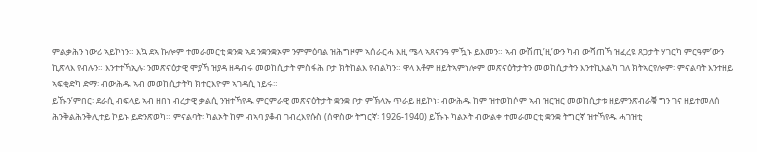ምልቃሕን ነውሪ ኣይኮነን። እኳ ደኣ ኩሎም ተመራመርቲ ቋንቋ ኣደ ንቋንቋኦም ንምምዕባል ዝሕግዞም ኣሰራርሓ እዚ ሜላ ኣጸናንዓ ምዃኑ ይእመን። ኣብ ውሽጢ’ዚ’ውን ካብ ውሻጠኻ ዝፈረዩ ጸጋታት ሃገርካ ምርዓም’ውን ኪጽላእ የብሉን። እንተተኻኢሉ፡ ንመጽናዕታዊ ሞያኻ ዝያዳ ዘዳብሩ መወከሲታት ምስፋሕ ቦታ ክትከልእ የብልካን። ዋላ እቶም ዘይትኣምነሎም መጽናዕትታትን መወከሲታትን እንተኪእልካ ገለ ክትኣርየሎም፡ ምናልባት እንተዘይ ኣፍቂድካ ድማ፡ ብውሕዱ ኣብ መወከሲታትካ ክተርእዮም ኣገዳሲ ነይሩ።
ይኹን’ምበር፡ ደራሲ ብፍላይ ኣብ ዘበነ ብረታዊ ቃልሲ ንዝተኻየዱ ምርምራዊ መጽናዕትታት ቋንቋ ቦታ ምኽላኡ ጥራይ ዘይኮነ፡ ብውሕዱ ከም ዝተወከሶም ኣብ ዝርዝር መወከሲታቱ ዘይምንጽብራቑ ግን ገና ዘይተመለሰ ሕንቅልሕንቅሊተይ ኮይኑ ይድንጽወካ። ምናልባት፡ ካልኦት ከም ብኣባ ያቆብ ገብረእየሱስ (ሰዋስው ትግርኛ፡ 1926-1940) ይኹኑ ካልኦት ብውልቀ ተመራመርቲ ቋንቋ ትግርኛ ዝተኻየዱ ሓገዝቲ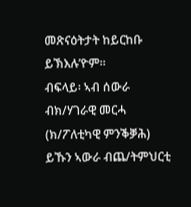መጽናዕትታት ከይርከቡ ይኽእሉ’ዮም።
ብፍላይ፡ ኣብ ሰውራ ብክ/ሃገራዊ መርሓ (ክ/ፖለቲካዊ ምንቕቓሕ) ይኹን ኣውራ ብጨ/ትምህርቲ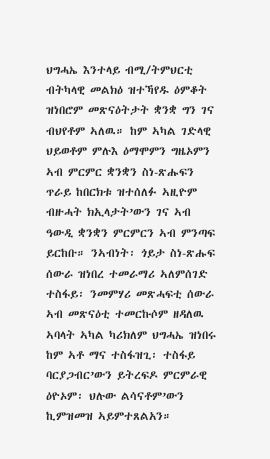ህግሓኤ እንተላይ ብሚ/ትምህርቲ ብትካላዊ መልክዕ ዝተኻየዱ ዕምቆት ዝነበሮም መጽናዕትታት ቋንቋ ግን ገና ብህየቶም ኣለዉ። ከም ኣካል ገድላዊ ህይወቶም ምሉእ ዕማሞምን ግዜኦምን ኣብ ምርምር ቋንቋን ስነ-ጽሑፍን ጥራይ ከበርክቱ ዝተሰለፉ ኣዚዮም ብዙሓት ክኢላታት’ውን ገና ኣብ ዓውዲ ቋንቋን ምርምርን ኣብ ምንጣፍ ይርከቡ። ንኣብነት፡ ጎይታ ስነ-ጽሑፍ ሰውራ ዝነበረ ተመራማሪ ኣለምሰገድ ተስፋይ፡ ንመምሃሪ መጽሓፍቲ ሰውራ ኣብ መጽናዕቲ ተመርኩሶም ዘዳለዉ ኣባላት ኣካል ካሪክለም ህግሓኤ ዝነበሩ ከም ኣቶ ማና ተስፋዝጊ፡ ተስፋይ ባርያጋብር’ውን ይትረፍዶ ምርምራዊ ዕዮኦም፡ ህሉው ልሳናቶም’ውን ኪምዝመዝ ኣይምተጸልአን።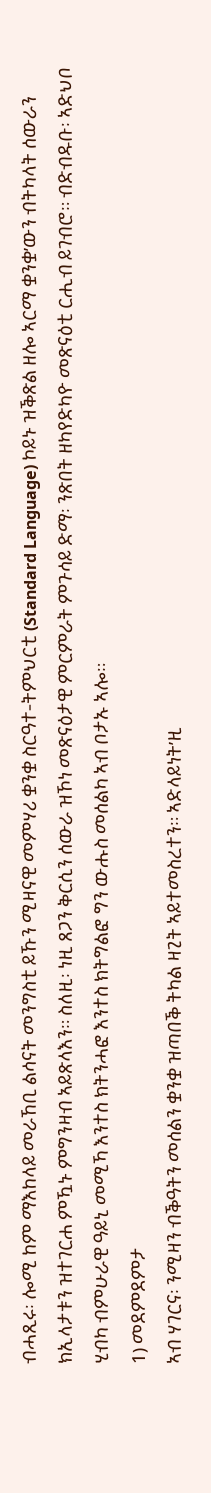ብሓጺሩ፡ ሎሚ ከም ማእከላይ መራኸቢ ልሳናት መንግስቲ ይኹን ሚዛናዊ መምሃሪ ቋንቋ ስርዓተ-ትምህርቲ (Standard Language) ኮይኑ ዝቕጽል ዘሎ ኣርማ ቋንቋ’ውን ብትካላት ሰውራን ክኢላታቱን ዝተገርሐ ምዃኑ ምግንዛብ ኣይጽላእን። ስለዚ፡ ነዚ ጸጋን ቅርሲን ሰውራ ዝኾነ መጽናዕታዊ ምርምራት ምጉሳይ ድማ፡ ንጽበት ዘካየድካዮ መጽናዕቲ ርሒብ ይገብሮ። ብድብዱቡ፡ ኣድህቦ ሂብካ ብምሁራዊ ዓይኒ መሚኻ እንተስ ክትንሓፎ እንተስ ክትግልፎ ግን ውሑስ መሰልካ ኣብ ቦታኡ ኣሎ።
1) መደምደምታ
ኣብ ሃገርና፡ ንሚዛን ብቕዓትን መሰልን ቋንቋ ዝጣበቕ ትካል ዛጊት ኣይተመስረተን። ኣድላይነት’ዚ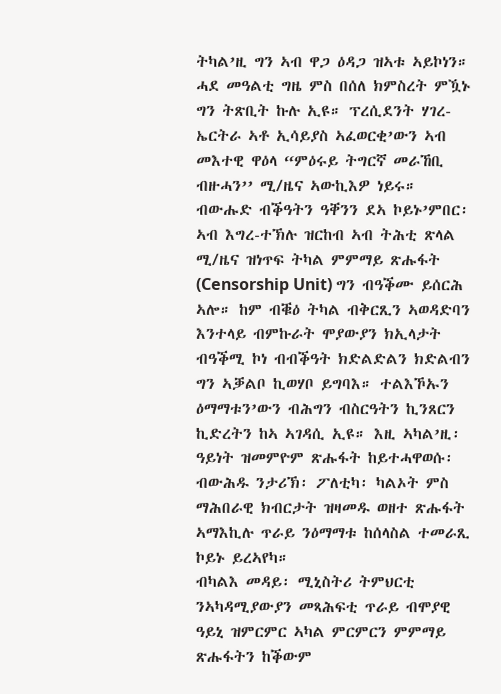ትካል’ዚ ግን ኣብ ዋጋ ዕዳጋ ዝኣቱ ኣይኮነን። ሓደ መዓልቲ ግዜ ምስ በሰለ ክምስረት ምዃኑ ግን ትጽቢት ኩሉ ኢዩ። ፕረሲደንት ሃገረ-ኤርትራ ኣቶ ኢሳይያስ ኣፈወርቂ’ውን ኣብ መእተዊ ዋዕላ “ምዕሩይ ትግርኛ መራኸቢ ብዙሓን’’ ሚ/ዜና ኣውኪእዎ ነይሩ። ብውሑድ ብቕዓትን ዓቐንን ደኣ ኮይኑ’ምበር፡ ኣብ እግረ-ተኽሉ ዝርከብ ኣብ ትሕቲ ጽላል ሚ/ዜና ዝነጥፍ ትካል ምምማይ ጽሑፋት (Censorship Unit) ግን ብዓቕሙ ይሰርሕ ኣሎ። ከም ብቑዕ ትካል ብቅርጺን ኣወዳድባን እንተላይ ብምኩራት ሞያውያን ክኢላታት ብዓቕሚ ኮነ ብብቕዓት ክድልድልን ክድልብን ግን ኣቓልቦ ኪወሃቦ ይግባእ። ተልእኾኡን ዕማማቱን’ውን ብሕግን ብስርዓትን ኪንጸርን ኪድረትን ከኣ ኣገዳሲ ኢዩ። እዚ ኣካል’ዚ፡ ዓይነት ዝመምዮም ጽሑፋት ከይተሓዋወሱ፡ ብውሕዱ ንታሪኽ፡ ፖለቲካ፡ ካልኦት ምስ ማሕበራዊ ክብርታት ዝዛመዱ ወዘተ ጽሑፋት ኣማእኪሉ ጥራይ ንዕማማቱ ከሰላስል ተመራጺ ኮይኑ ይረኣየካ።
ብካልእ መዳይ፡ ሚኒስትሪ ትምህርቲ ንኣካዳሚያውያን መጻሕፍቲ ጥራይ ብሞያዊ ዓይኒ ዝምርምር ኣካል ምርምርን ምምማይ ጽሑፋትን ከቕውም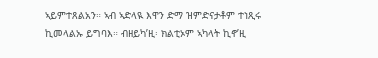ኣይምተጸልአን። ኣብ ኣድላዪ እዋን ድማ ዝምድናታቶም ተነጺሩ ኪመላልኡ ይግባእ። ብዘይካ’ዚ፡ ክልቲኦም ኣካላት ኪኖ’ዚ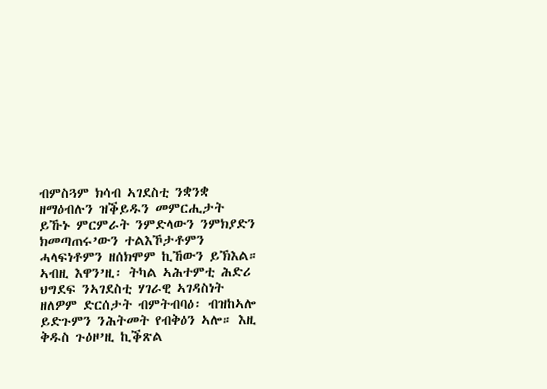ብምስጓም ክሳብ ኣገደስቲ ንቋንቋ ዘማዕብሉን ዝቕይዱን መምርሒታት ይኹኑ ምርምራት ንምድላውን ንምክያድን ክመጣጠሩ’ውን ተልእኾታቶምን ሓላፍነቶምን ዘሰክሞም ኪኸውን ይኽእል።
ኣብዚ እዋን’ዚ፡ ትካል ኣሕተምቲ ሕድሪ ህግደፍ ንኣገደስቲ ሃገራዊ ኣገዳስነት ዘለዎም ድርሰታት ብምትብባዕ፡ ብዝከኣሎ ይድጉምን ንሕትመት የብቅዕን ኣሎ። እዚ ቅዱስ ጉዕዞ’ዚ ኪቕጽል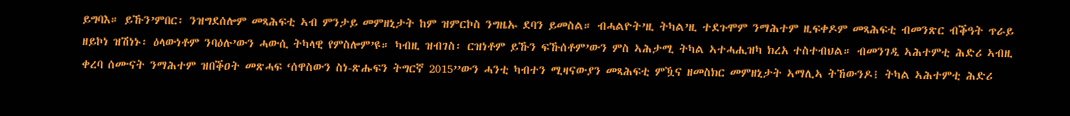ይግባእ። ይኹን’ምበር፡ ንዝግደሰሎም መጻሕፍቲ ኣብ ምንታይ መምዘኒታት ከም ዝምርኮስ ንግዜኡ ደባን ይመስል። ብሓልዮት’ዚ ትካል’ዚ ተደጉሞም ንማሕተም ዚፍቀዶም መጻሕፍቲ ብመንጽር ብቕዓት ጥራይ ዘይኮነ ዝሽነኑ፡ ዕላውነቶም ንባዕሉ’ውን ሓውሲ ትካላዊ የምስሎም’ዩ። ካብዚ ዝብገስ፡ ርዝነቶም ይኹን ፍኹሰቶም’ውን ምስ ኣሕታሚ ትካል ኣተሓሒዝካ ክረአ ተስተብህል። ብመንገዲ ኣሕተምቲ ሕድሪ ኣብዚ ቀረባ ሰሙናት ንማሕተም ዝበቕዐት መጽሓፍ ‘ሰዋስውን ስነ-ጽሑፍን ትግርኛ 2015’’ውን ሓንቲ ካብተን ሚዛናውያን መጻሕፍቲ ምዃና ዘመስክር መምዘኒታት ኣማሊኣ ትኸውንዶ፧ ትካል ኣሕተምቲ ሕድሪ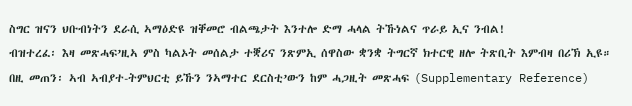ስግር ዝናን ህቡብነትን ደራሲ ኣማዕድዩ ዝቐመሮ ብልጫታት እንተሎ ድማ ሓላል ትኹነልና ጥራይ ኢና ንብል!
ብዝተረፈ፡ እዛ መጽሓፍ’ዚኣ ምስ ካልኦት መሰልታ ተቛሪና ንጽምኢ ሰዋስው ቋንቋ ትግርኛ ክተርዊ ዘሎ ትጽቢት እምብዛ በሪኽ ኢዩ። በዚ መጠን፡ ኣብ ኣብያተ-ትምህርቲ ይኹን ንኣማተር ደርስቲ’ውን ከም ሓጋዚት መጽሓፍ (Supplementary Reference)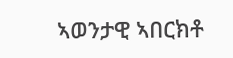ኣወንታዊ ኣበርክቶ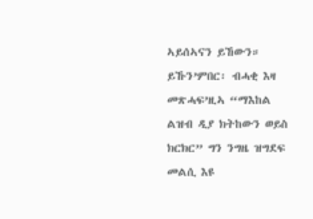ኣይሰኣናን ይኸውን። ይኹን’ምበር፡ ብሓቂ እዛ መጽሓፍ’ዚኣ “ማእከል ልዝብ ዲያ ክትከውን ወይስ ክርክር” ግን ንግዜ ዝግደፍ መልሲ እዩ